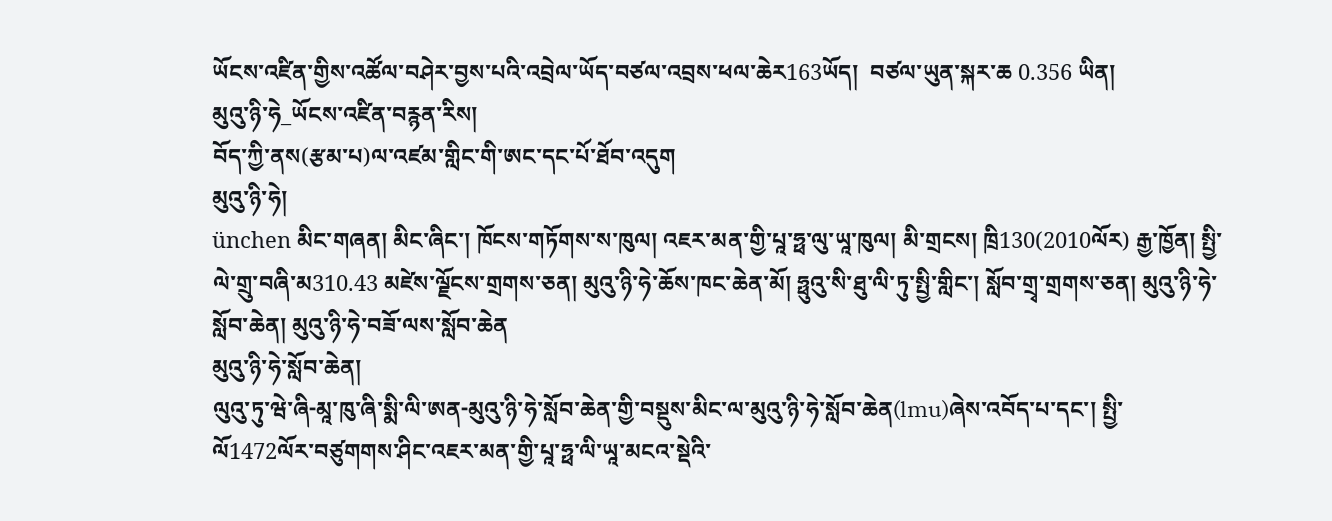ཡོངས་འཛིན་གྱིས་འཚོལ་བཤེར་བྱས་པའི་འབྲེལ་ཡོད་བཙལ་འབྲས་ཕལ་ཆེར163ཡོད།  བཙལ་ཡུན་སྐར་ཆ 0.356 ཡིན།
མུའུ་ཉི་ཧེ_ཡོངས་འཛིན་བརྙན་རིས།
བོད་ཀྱི་ནས(རྩམ་པ)ལ་འཛམ་གླིང་གི་ཨང་དང་པོ་ཐོབ་འདུག
མུའུ་ཉི་ཧེ།
ünchen མིང་གཞན། མིང་ཞིང་། ཁོངས་གཏོགས་ས་ཁུལ། འཇར་མན་གྱི་པཱ་ཧྥ་ལུ་ཡཱ་ཁུལ། མི་གྲངས། ཁྲི130(2010ལོར) རྒྱ་ཁྱོན། སྤྱི་ལེ་གྲུ་བཞི་མ310.43 མཛེས་ལྗོངས་གྲགས་ཅན། མུའུ་ཉི་ཧེ་ཆོས་ཁང་ཆེན་མོ། ཧྥུའུ་སི་ཐུ་ལི་ཏུ་སྤྱི་གླིང་། སློབ་གྲྭ་གྲགས་ཅན། མུའུ་ཉི་ཧེ་སློབ་ཆེན། མུའུ་ཉི་ཧེ་བཟོ་ལས་སློབ་ཆེན
མུའུ་ཉི་ཧེ་སློབ་ཆེན།
ལུའུ་ཏུ་ཝེ་ཞི-མཱ་ཁུ་ཞི་སྨི་ལི་ཨན-མུའུ་ཉི་ཧེ་སློབ་ཆེན་གྱི་བསྡུས་མིང་ལ་མུའུ་ཉི་ཧེ་སློབ་ཆེན(lmu)ཞེས་འབོད་པ་དང་། སྤྱི་ལོ1472ལོར་བཙུགགས་ཤིང་འཇར་མན་གྱི་པཱ་ཧྥ་ལི་ཡཱ་མངའ་སྡེའི་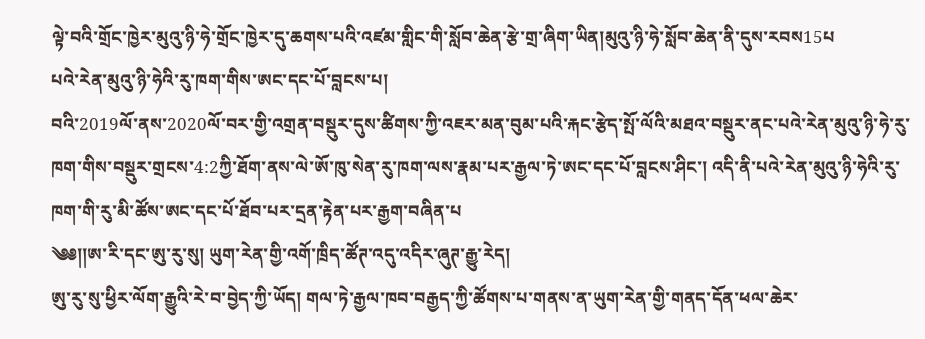ལྟེ་བའི་གྲོང་ཁྱེར་མུའུ་ཉི་ཧེ་གྲོང་ཁྱེར་དུ་ཆགས་པའི་འཛམ་གླིང་གི་སློབ་ཆེན་རྩེ་གྲ་ཞིག་ཡིན།མུའུ་ཉི་ཧེ་སློབ་ཆེན་ནི་དུས་རབས15པ
པའེ་རེན་མུའུ་ཉི་ཧེའི་རུ་ཁག་གིས་ཨང་དང་པོ་བླངས་པ།
བའི་2019ལོ་ནས་2020ལོ་བར་གྱི་འགྲན་བསྡུར་དུས་ཚིགས་ཀྱི་འཇར་མན་བུམ་པའི་རྐང་རྩེད་སྤོ་ལོའི་མཐའ་བསྡུར་ནང་པའེ་རེན་མུའུ་ཉི་ཧེ་རུ་ཁག་གིས་བསྡུར་གྲངས་4:2ཀྱི་ཐོག་ནས་ལེ་ཨོ་ཁུ་སེན་རུ་ཁག་ལས་རྣམ་པར་རྒྱལ་ཏེ་ཨང་དང་པོ་བླངས་ཤིང་། འདི་ནི་པའེ་རེན་མུའུ་ཉི་ཧེའི་རུ་ཁག་གི་རུ་མི་ཚོས་ཨང་དང་པོ་ཐོབ་པར་དྲན་རྟེན་པར་རྒྱག་བཞིན་པ
༄༅།།ཨ་རི་དང་ཨུ་རུ་སུ། ཡུག་རེན་གྱི་འགོ་ཁྲིད་ཚོཊ་འདུ་འདིར་ཞུཊ་རྒྱུ་རེད།
ཨུ་རུ་སུ་ཕྱིར་ལོག་རྒྱུའི་རེ་བ་བྱེད་ཀྱི་ཡོད། གལ་ཏེ་རྒྱལ་ཁབ་བརྒྱད་ཀྱི་ཚོགས་པ་གནས་ན་ཡུག་རེན་གྱི་གནད་དོན་ཕལ་ཆེར་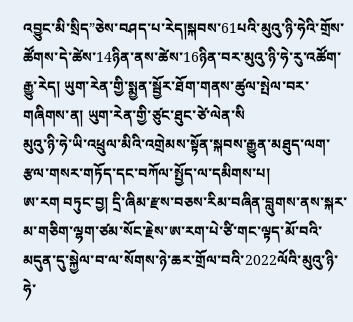འབྱུང་མི་སྲིད”ཅེས་བཤད་པ་རེད།སྐབས་61པའི་མུའུ་ཉི་ཧེའི་གྲོས་ཚོགས་དེ་ཚེས་14ཉིན་ནས་ཚེས་16ཉིན་བར་མུའུ་ཉི་ཧེ་རུ་འཚོག་རྒྱུ་རེད། ཡུག་རེན་གྱི་སྨྱན་སྦྱོར་ཐོག་གནས་ཚུལ་སྤེལ་བར་གཞིགས་ན། ཡུག་རེན་གྱི་ཙུང་ཐུང་ཙེ་ལེན་སི
མུའུ་ཉི་ཧེ་ཡི་འཕྲུལ་མིའི་འགྲེམས་སྟོན་སྐབས་རྒྱུན་མཐུད་ལག་རྩལ་གསར་གཏོད་དང་བཀོལ་སྤྱོད་ལ་དམིགས་པ།
ཨ་རག བཏུང་བྱ། དྲི་ཞིམ་རྫས་བཅས་རིམ་བཞིན་བླུགས་ནས་སྐར་མ་གཅིག་ལྷག་ཙམ་སོང་རྗེས་ཨ་རག་པེ་ཙི་གང་ལྟད་མོ་བའི་མདུན་དུ་སྐྱེལ་བ་ལ་སོགས་ཉེ་ཆར་གྲོལ་བའི་2022ལོའི་མུའུ་ཉི་ཧེ་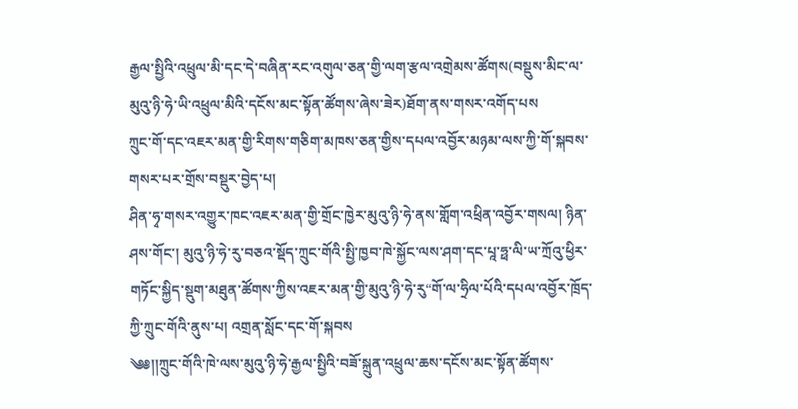རྒྱལ་སྤྱིའི་འཕྲུལ་མི་དང་དེ་བཞིན་རང་འགུལ་ཅན་གྱི་ལག་རྩལ་འགྲེམས་ཚོགས(བསྡུས་མིང་ལ་མུའུ་ཉི་ཧེ་ཡི་འཕྲུལ་མིའི་དངོས་མང་སྟོན་ཚོགས་ཞེས་ཟེར)ཐོག་ནས་གསར་འགོད་པས
ཀྲུང་གོ་དང་འཇར་མན་གྱི་རིགས་གཅིག་མཁས་ཅན་གྱིས་དཔལ་འབྱོར་མཉམ་ལས་ཀྱི་གོ་སྐབས་གསར་པར་གྲོས་བསྡུར་བྱེད་པ།
ཤིན་ཧྭ་གསར་འགྱུར་ཁང་འཇར་མན་གྱི་གྲོང་ཁྱེར་མུའུ་ཉི་ཧེ་ནས་གློག་འཕྲིན་འབྱོར་གསལ། ཉིན་ཤས་གོང་། མུའུ་ཉི་ཧེ་རུ་བཅའ་སྡོད་ཀྲུང་གོའི་སྤྱི་ཁྱབ་ཁེ་སྐྱོང་ལས་ཤག་དང་པཱ་ཧྥ་ལི་ཡ་ཀྲོའུ་ཕྱིར་གཏོང་སྐྱིད་སྡུག་མཐུན་ཚོགས་ཀྱིས་འཇར་མན་གྱི་མུའུ་ཉི་ཧེ་རུ“གོ་ལ་ཧྲིལ་པོའི་དཔལ་འབྱོར་ཁྲོད་ཀྱི་ཀྲུང་གོའི་ནུས་པ། འགྲན་སློང་དང་གོ་སྐབས
༄༅།།ཀྲུང་གོའི་ཁེ་ལས་མུའུ་ཉི་ཧེ་རྒྱལ་སྤྱིའི་བཟོ་སྐྲུན་འཕྲུལ་ཆས་དངོས་མང་སྟོན་ཚོགས་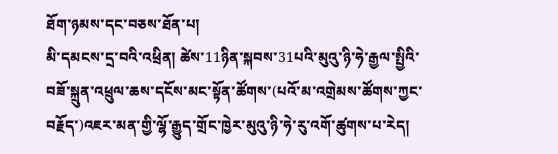ཐོག་ཉམས་དང་བཅས་ཐོན་པ།
མི་དམངས་དྲ་བའི་འཕྲིན། ཚེས་11ཉིན་སྐབས་31པའི་མུའུ་ཉི་ཧེ་རྒྱལ་སྤྱིའི་བཟོ་སྐྲུན་འཕྲུལ་ཆས་དངོས་མང་སྟོན་ཚོགས་(པའོ་མ་འགྲེམས་ཚོགས་ཀྱང་བརྗོད་)འཇར་མན་གྱི་ལྷོ་རྒྱུད་གྲོང་ཁྱེར་མུའུ་ཉི་ཧེ་རུ་འགོ་ཚུགས་པ་རེད།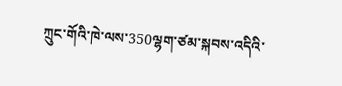ཀྲུང་གོའི་ཁེ་ལས་350ལྷག་ཙམ་སྐབས་འདིའི་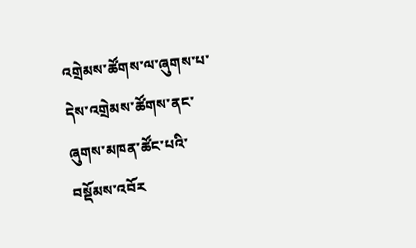འགྲེམས་ཚོགས་ལ་ཞུགས་པ་དེས་འགྲེམས་ཚོགས་ནང་ཞུགས་མཁན་ཚོང་པའི་བསྡོམས་འབོར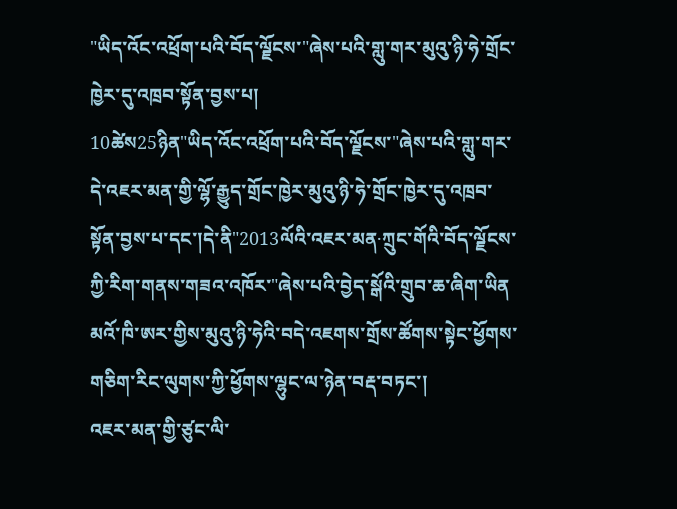"ཡིད་འོང་འཕྲོག་པའི་བོད་ལྗོངས་"ཞེས་པའི་གླུ་གར་མུའུ་ཉི་ཧེ་གྲོང་ཁྱེར་དུ་འཁྲབ་སྟོན་བྱས་པ།
10ཚེས25ཉིན"ཡིད་འོང་འཕྲོག་པའི་བོད་ལྗོངས་"ཞེས་པའི་གླུ་གར་དེ་འཇར་མན་གྱི་ལྷོ་རྒྱུད་གྲོང་ཁྱེར་མུའུ་ཉི་ཧེ་གྲོང་ཁྱེར་དུ་འཁྲབ་སྟོན་བྱས་པ་དང་།དེ་ནི"2013ལོའི་འཇར་མན·ཀྲུང་གོའི་བོད་ལྗོངས་ཀྱི་རིག་གནས་གཟའ་འཁོར་"ཞེས་པའི་བྱེད་སྒོའི་གྲུབ་ཆ་ཞིག་ཡིན
མའོ་ཁི་ཨར་གྱིས་མུའུ་ཉི་ཧེའི་བདེ་འཇགས་གྲོས་ཚོགས་སྟེང་ཕྱོགས་གཅིག་རིང་ལུགས་ཀྱི་ཕྱོགས་ལྷུང་ལ་ཉེན་བརྡ་བཏང་།
འཇར་མན་གྱི་ཙུང་ལི་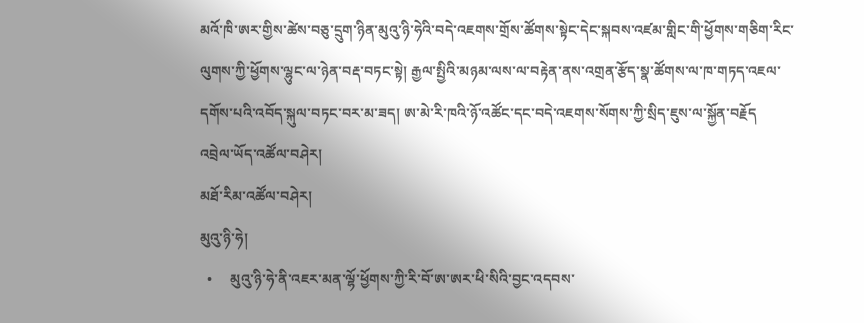མའོ་ཁི་ཨར་གྱིས་ཚེས་བཅུ་དྲུག་ཉིན་མུའུ་ཉི་ཧེའི་བདེ་འཇགས་གྲོས་ཚོགས་སྟེང་དེང་སྐབས་འཛམ་གླིང་གི་ཕྱོགས་གཅིག་རིང་ལུགས་ཀྱི་ཕྱོགས་ལྷུང་ལ་ཉེན་བརྡ་བཏང་སྟེ། རྒྱལ་སྤྱིའི་མཉམ་ལས་ལ་བརྟེན་ནས་འགྲན་རྩོད་སྣ་ཚོགས་ལ་ཁ་གཏད་འཇལ་དགོས་པའི་འབོད་སྐུལ་བཏང་བར་མ་ཟད། ཨ་མེ་རི་ཁའི་ཉོ་འཚོང་དང་བདེ་འཇགས་སོགས་ཀྱི་སྲིད་ཇུས་ལ་སྐྱོན་བརྗོད
འབྲེལ་ཡོད་འཚོལ་བཤེར།
མཐོ་རིམ་འཚོལ་བཤེར།
མུའུ་ཉི་ཧེ།
  •     མུའུ་ཉི་ཧེ་ནི་འཇར་མན་ལྷོ་ཕྱོགས་ཀྱི་རི་བོ་ཨ་ཨར་ཕི་སིའི་བྱང་འདབས་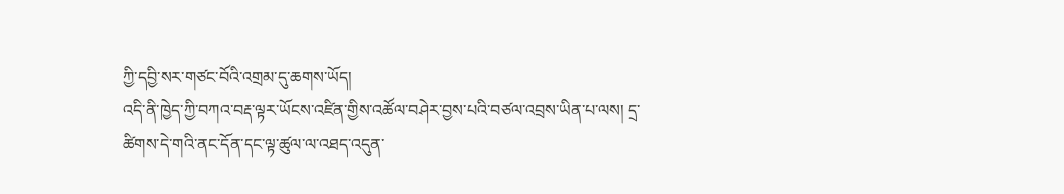ཀྱི་དབྱི་སར་གཙང་བོའི་འགྲམ་དུ་ཆགས་ཡོད།
འདི་ནི་ཁྱེད་ཀྱི་བཀའ་བརྡ་ལྟར་ཡོངས་འཛིན་གྱིས་འཚོལ་བཤེར་བྱས་པའི་བཙལ་འབྲས་ཡིན་པ་ལས། དྲ་ཚིགས་དེ་གའི་ནང་དོན་དང་ལྟ་ཚུལ་ལ་འཐད་འདུན་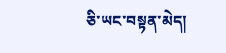ཅི་ཡང་བསྟན་མེད།